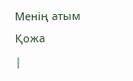Менің атым Қожа
|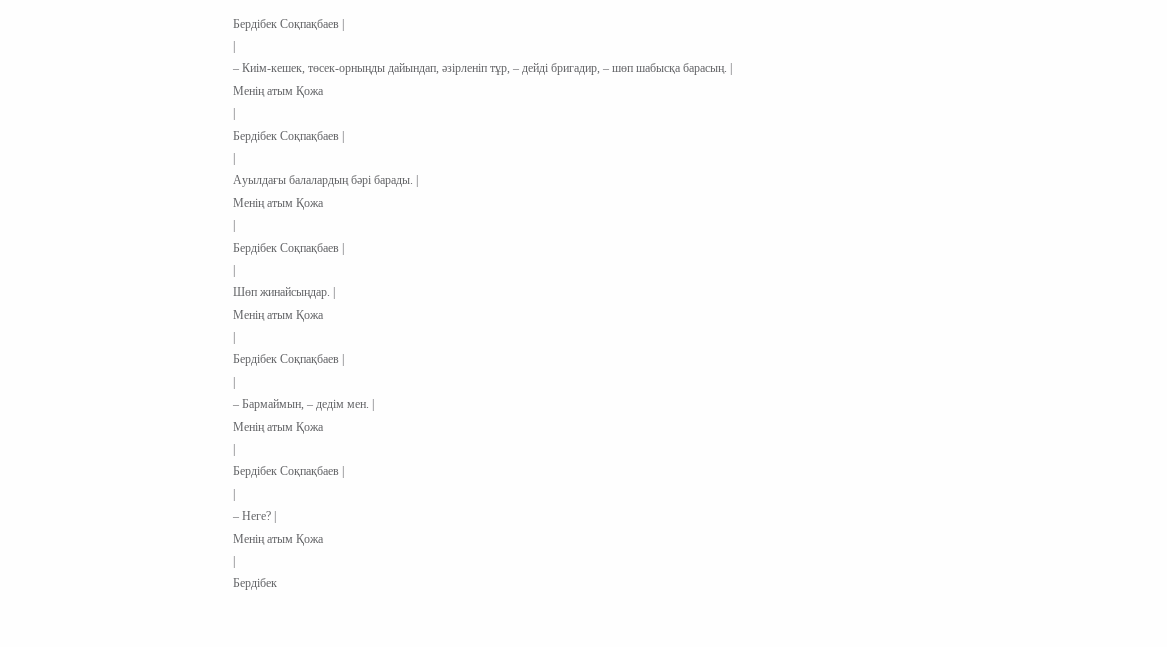Бердібек Соқпақбаев |
|
– Киім-кешек, төсек-орныңды дайындап, әзірленіп тұр, – дейді бригадир, – шөп шабысқа барасың. |
Менің атым Қожа
|
Бердібек Соқпақбаев |
|
Ауылдағы балалардың бәрі барады. |
Менің атым Қожа
|
Бердібек Соқпақбаев |
|
Шөп жинайсыңдар. |
Менің атым Қожа
|
Бердібек Соқпақбаев |
|
– Бармаймын, – дедім мен. |
Менің атым Қожа
|
Бердібек Соқпақбаев |
|
– Неге? |
Менің атым Қожа
|
Бердібек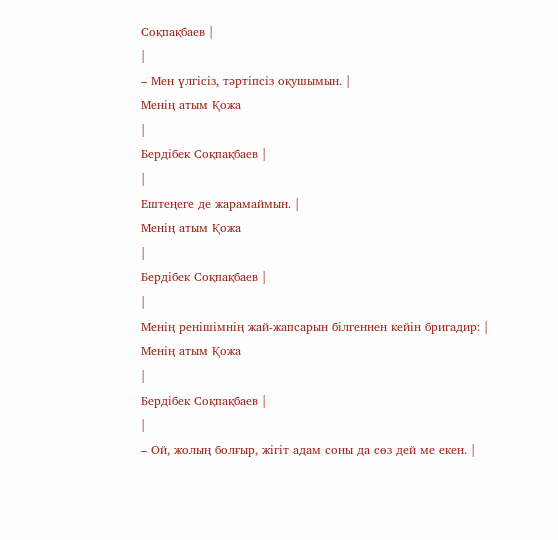Соқпақбаев |
|
– Мен үлгісіз, тәртіпсіз оқушымын. |
Менің атым Қожа
|
Бердібек Соқпақбаев |
|
Ештеңеге де жарамаймын. |
Менің атым Қожа
|
Бердібек Соқпақбаев |
|
Менің ренішімнің жай-жапсарын білгеннен кейін бригадир: |
Менің атым Қожа
|
Бердібек Соқпақбаев |
|
– Ой, жолың болғыр, жігіт адам соны да сөз дей ме екен. |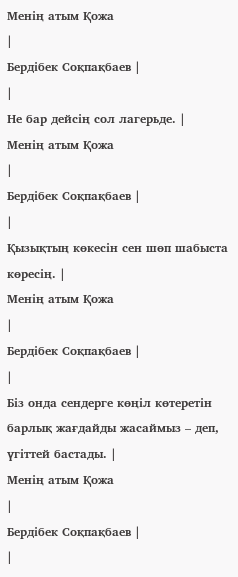Менің атым Қожа
|
Бердібек Соқпақбаев |
|
Не бар дейсің сол лагерьде. |
Менің атым Қожа
|
Бердібек Соқпақбаев |
|
Қызықтың көкесін сен шөп шабыста көресің. |
Менің атым Қожа
|
Бердібек Соқпақбаев |
|
Біз онда сендерге көңіл көтеретін барлық жағдайды жасаймыз – деп, үгіттей бастады. |
Менің атым Қожа
|
Бердібек Соқпақбаев |
|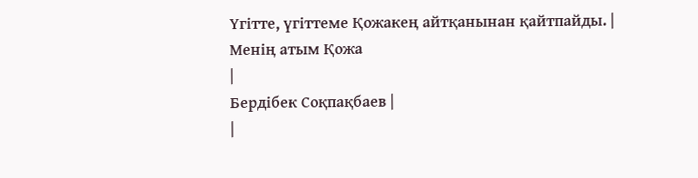Үгітте, үгіттеме Қожакең айтқанынан қайтпайды. |
Менің атым Қожа
|
Бердібек Соқпақбаев |
|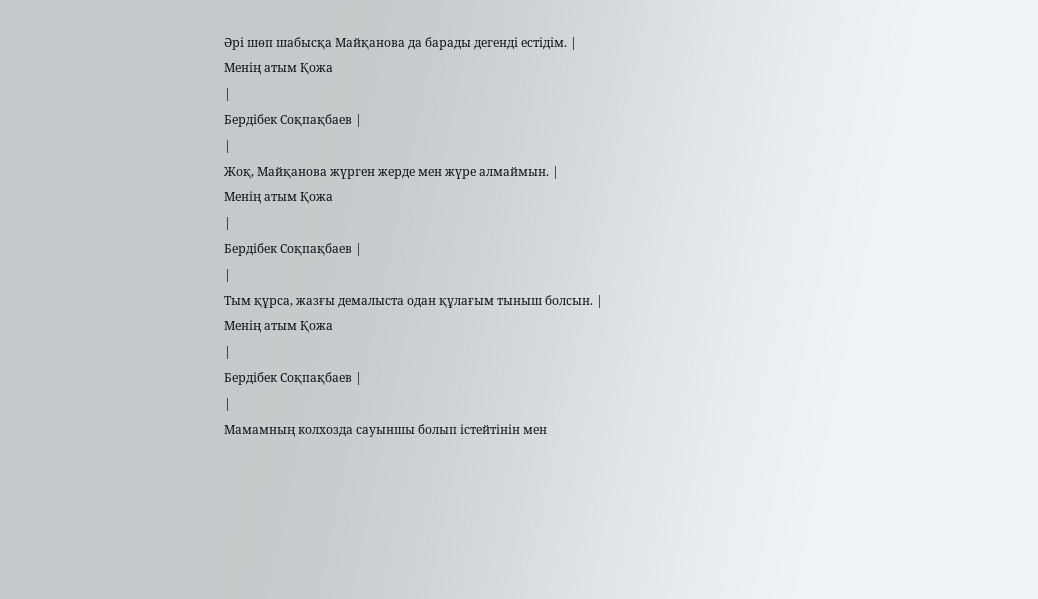Әрі шөп шабысқа Майқанова да барады дегенді естідім. |
Менің атым Қожа
|
Бердібек Соқпақбаев |
|
Жоқ, Майқанова жүрген жерде мен жүре алмаймын. |
Менің атым Қожа
|
Бердібек Соқпақбаев |
|
Тым құрса, жазғы демалыста одан құлағым тыныш болсын. |
Менің атым Қожа
|
Бердібек Соқпақбаев |
|
Мамамның колхозда сауыншы болып істейтінін мен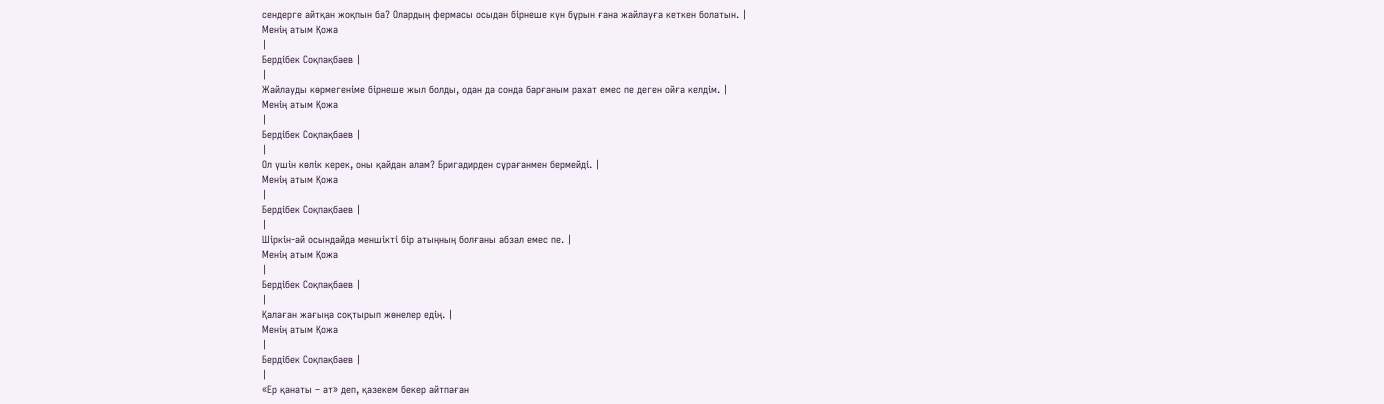сендерге айтқан жоқпын ба? Олардың фермасы осыдан бірнеше күн бұрын ғана жайлауға кеткен болатын. |
Менің атым Қожа
|
Бердібек Соқпақбаев |
|
Жайлауды көрмегеніме бірнеше жыл болды, одан да сонда барғаным рахат емес пе деген ойға келдім. |
Менің атым Қожа
|
Бердібек Соқпақбаев |
|
Ол үшін көлік керек, оны қайдан алам? Бригадирден сұрағанмен бермейді. |
Менің атым Қожа
|
Бердібек Соқпақбаев |
|
Шіркін-ай осындайда меншікті бір атыңның болғаны абзал емес пе. |
Менің атым Қожа
|
Бердібек Соқпақбаев |
|
Қалаған жағыңа соқтырып жөнелер едің. |
Менің атым Қожа
|
Бердібек Соқпақбаев |
|
«Ер қанаты – ат» деп, қазекем бекер айтпаған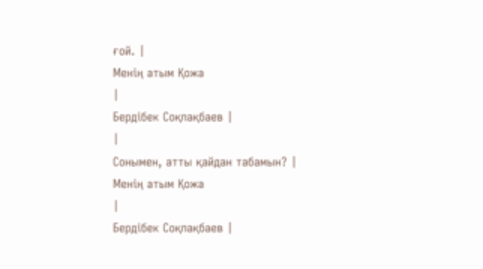ғой. |
Менің атым Қожа
|
Бердібек Соқпақбаев |
|
Сонымен, атты қайдан табамын? |
Менің атым Қожа
|
Бердібек Соқпақбаев |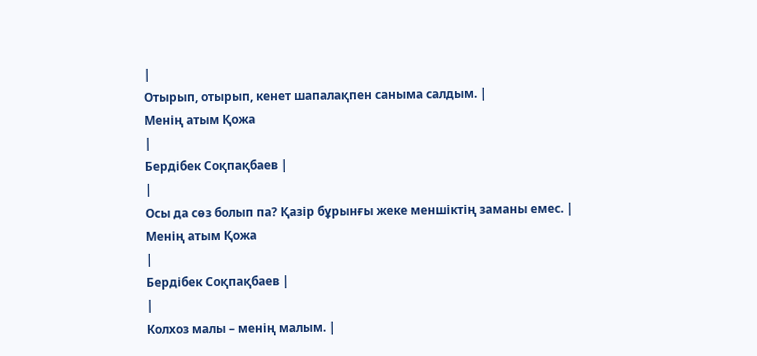|
Отырып, отырып, кенет шапалақпен саныма салдым. |
Менің атым Қожа
|
Бердібек Соқпақбаев |
|
Осы да сөз болып па? Қазір бұрынғы жеке меншіктің заманы емес. |
Менің атым Қожа
|
Бердібек Соқпақбаев |
|
Колхоз малы – менің малым. |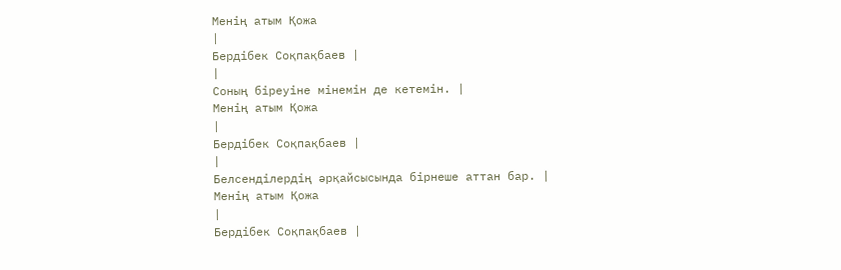Менің атым Қожа
|
Бердібек Соқпақбаев |
|
Соның біреуіне мінемін де кетемін. |
Менің атым Қожа
|
Бердібек Соқпақбаев |
|
Белсенділердің әрқайсысында бірнеше аттан бар. |
Менің атым Қожа
|
Бердібек Соқпақбаев |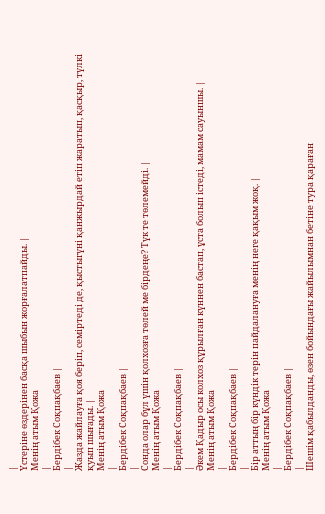|
Үстеріне өздерінен басқа шыбын жорғалатпайды. |
Менің атым Қожа
|
Бердібек Соқпақбаев |
|
Жазда жайлауға қоя беріп, семіртеді де, қыстыгүні қанжырдай етіп жаратып, қасқыр, түлкі қуып шығады. |
Менің атым Қожа
|
Бердібек Соқпақбаев |
|
Сонда олар бұл үшін қолхозға төлей ме бірдеңе? Түк те төлемейді. |
Менің атым Қожа
|
Бердібек Соқпақбаев |
|
Әкем Қадыр осы колхоз құрылған күннен бастап, ұста болып істеді, мамам сауыншы. |
Менің атым Қожа
|
Бердібек Соқпақбаев |
|
Бір аттың бір күндік терін пайдалануға менің неге қақым жоқ. |
Менің атым Қожа
|
Бердібек Соқпақбаев |
|
Шешім қабылданды, өзен бойындағы жайылымнан бетіне тура қараған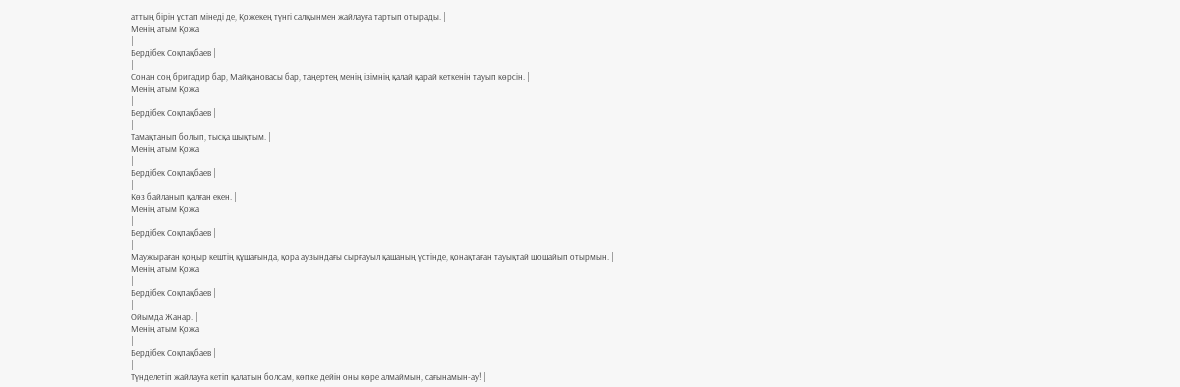аттың бірін ұстап мінеді де, Қожекең түнгі салқынмен жайлауға тартып отырады. |
Менің атым Қожа
|
Бердібек Соқпақбаев |
|
Сонан соң бригадир бар, Майқановасы бар, таңертең менің ізімнің қалай қарай кеткенін тауып көрсін. |
Менің атым Қожа
|
Бердібек Соқпақбаев |
|
Тамақтанып болып, тысқа шықтым. |
Менің атым Қожа
|
Бердібек Соқпақбаев |
|
Көз байланып қалған екен. |
Менің атым Қожа
|
Бердібек Соқпақбаев |
|
Маужыраған қоңыр кештің құшағында, қора аузындағы сырғауыл қашаның үстінде, қонақтаған тауықтай шошайып отырмын. |
Менің атым Қожа
|
Бердібек Соқпақбаев |
|
Ойымда Жанар. |
Менің атым Қожа
|
Бердібек Соқпақбаев |
|
Түнделетіп жайлауға кетіп қалатын болсам, көпке дейін оны көре алмаймын, сағынамын-ау! |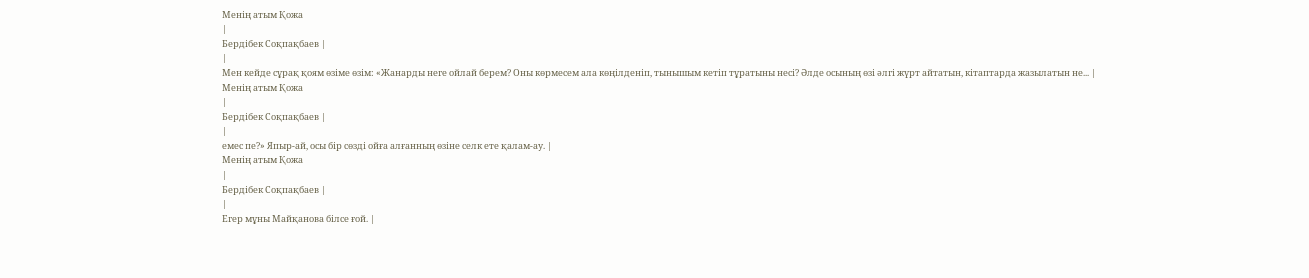Менің атым Қожа
|
Бердібек Соқпақбаев |
|
Мен кейде сұрақ қоям өзіме өзім: «Жанарды неге ойлай берем? Оны көрмесем ала көңілденіп, тынышым кетіп тұратыны несі? Әлде осының өзі әлгі жүрт айтатын, кітаптарда жазылатын не... |
Менің атым Қожа
|
Бердібек Соқпақбаев |
|
емес пе?» Япыр-ай, осы бір сөзді ойға алғанның өзіне селк ете қалам-ау. |
Менің атым Қожа
|
Бердібек Соқпақбаев |
|
Егер мұны Майқанова білсе ғой. |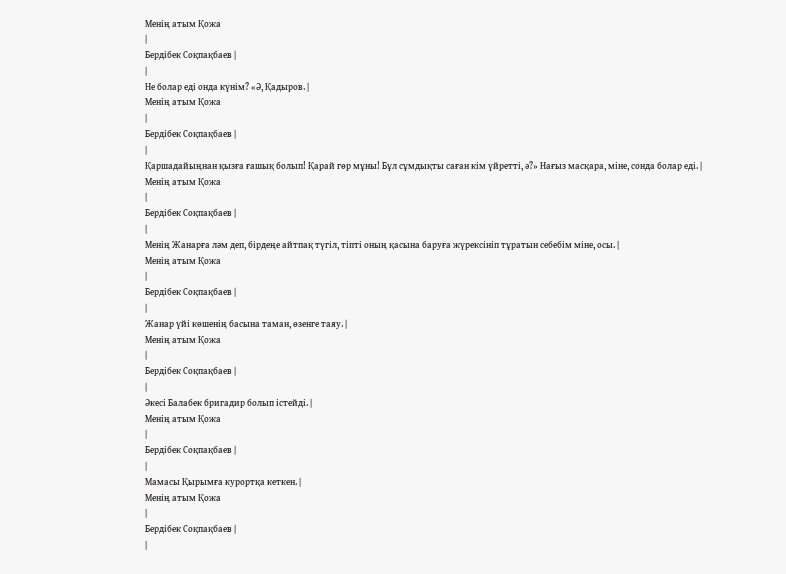Менің атым Қожа
|
Бердібек Соқпақбаев |
|
Не болар еді онда күнім? «Ә, Қадыров. |
Менің атым Қожа
|
Бердібек Соқпақбаев |
|
Қаршадайыңнан қызға ғашық болып! Қарай гөр мұны! Бұл сұмдықты саған кім үйретті, ә?» Нағыз масқара, міне, сонда болар еді. |
Менің атым Қожа
|
Бердібек Соқпақбаев |
|
Менің Жанарға ләм деп, бірдеңе айтпақ түгіл, тіпті оның қасына баруға жүрексініп тұратын себебім міне, осы. |
Менің атым Қожа
|
Бердібек Соқпақбаев |
|
Жанар үйі көшенің басына таман, өзенге таяу. |
Менің атым Қожа
|
Бердібек Соқпақбаев |
|
Әкесі Балабек бригадир болып істейді. |
Менің атым Қожа
|
Бердібек Соқпақбаев |
|
Мамасы Қырымға курортқа кеткен. |
Менің атым Қожа
|
Бердібек Соқпақбаев |
|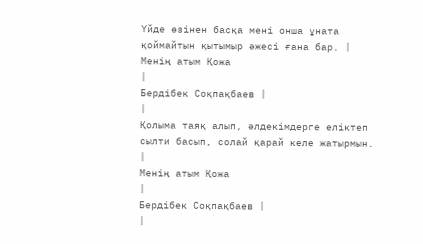Үйде өзінен басқа мені онша ұната қоймайтын қытымыр әжесі ғана бар. |
Менің атым Қожа
|
Бердібек Соқпақбаев |
|
Қолыма таяқ алып, әлдекімдерге еліктеп сылти басып, солай қарай келе жатырмын. |
Менің атым Қожа
|
Бердібек Соқпақбаев |
|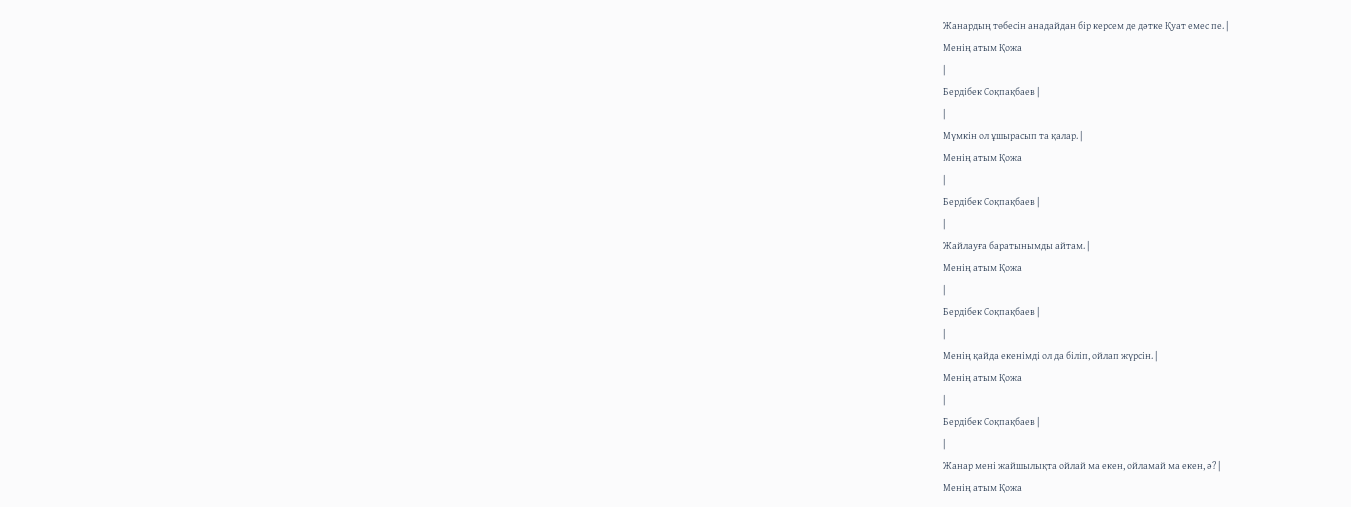Жанардың төбесін анадайдан бір керсем де дәтке Қуат емес пе. |
Менің атым Қожа
|
Бердібек Соқпақбаев |
|
Мүмкін ол ұшырасып та қалар. |
Менің атым Қожа
|
Бердібек Соқпақбаев |
|
Жайлауға баратынымды айтам. |
Менің атым Қожа
|
Бердібек Соқпақбаев |
|
Менің қайда екенімді ол да біліп, ойлап жүрсін. |
Менің атым Қожа
|
Бердібек Соқпақбаев |
|
Жанар мені жайшылықта ойлай ма екен, ойламай ма екен, ә? |
Менің атым Қожа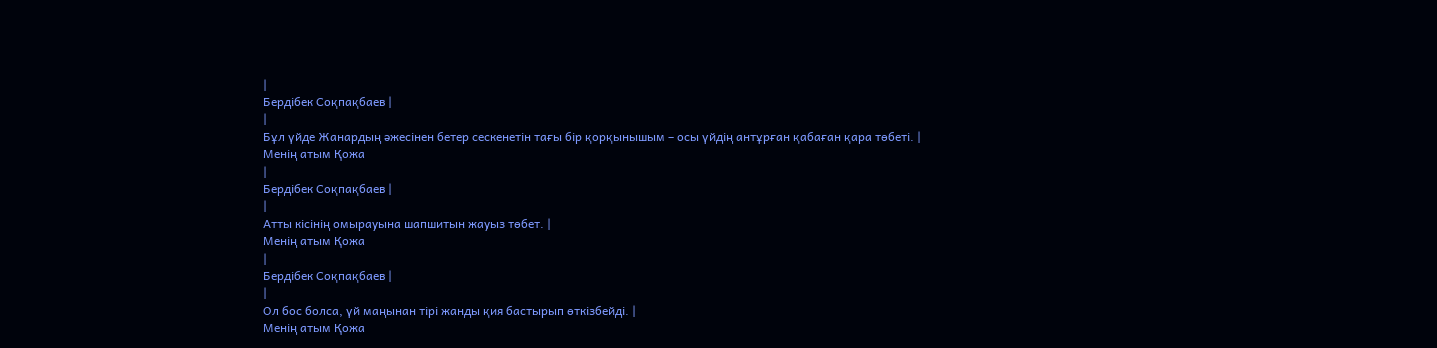|
Бердібек Соқпақбаев |
|
Бұл үйде Жанардың әжесінен бетер сескенетін тағы бір қорқынышым – осы үйдің антұрған қабаған қара төбеті. |
Менің атым Қожа
|
Бердібек Соқпақбаев |
|
Атты кісінің омырауына шапшитын жауыз төбет. |
Менің атым Қожа
|
Бердібек Соқпақбаев |
|
Ол бос болса, үй маңынан тірі жанды қия бастырып өткізбейді. |
Менің атым Қожа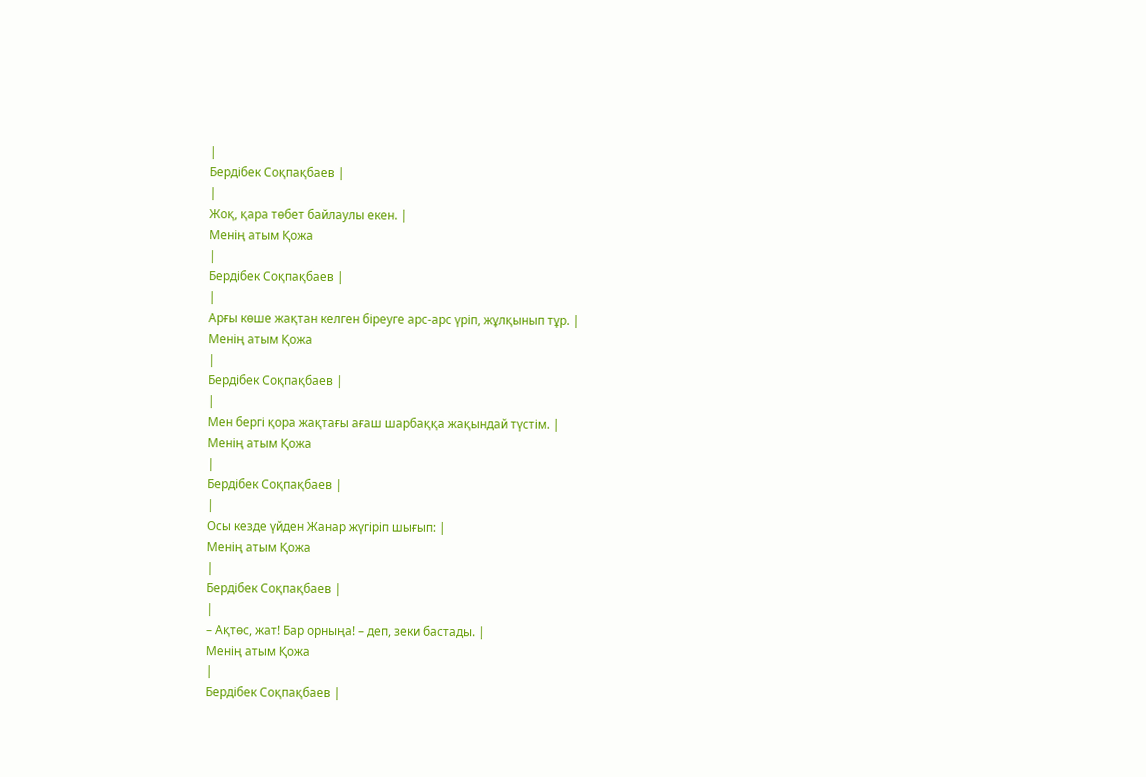|
Бердібек Соқпақбаев |
|
Жоқ, қара төбет байлаулы екен. |
Менің атым Қожа
|
Бердібек Соқпақбаев |
|
Арғы көше жақтан келген біреуге арс-арс үріп, жұлқынып тұр. |
Менің атым Қожа
|
Бердібек Соқпақбаев |
|
Мен бергі қора жақтағы ағаш шарбаққа жақындай түстім. |
Менің атым Қожа
|
Бердібек Соқпақбаев |
|
Осы кезде үйден Жанар жүгіріп шығып: |
Менің атым Қожа
|
Бердібек Соқпақбаев |
|
– Ақтөс, жат! Бар орныңа! – деп, зеки бастады. |
Менің атым Қожа
|
Бердібек Соқпақбаев |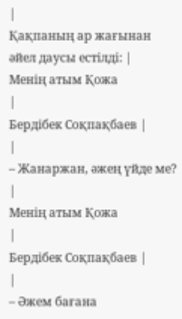|
Қақпаның ар жағынан әйел даусы естілді: |
Менің атым Қожа
|
Бердібек Соқпақбаев |
|
– Жанаржан, әжең үйде ме? |
Менің атым Қожа
|
Бердібек Соқпақбаев |
|
– Әжем бағана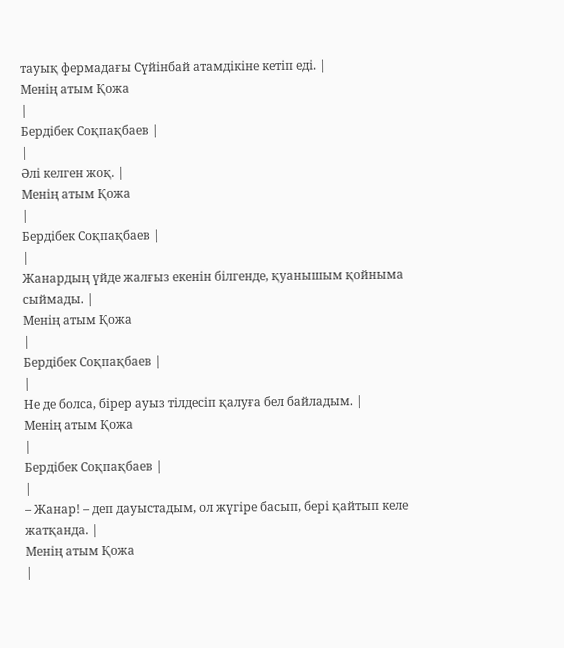тауық фермадағы Сүйінбай атамдікіне кетіп еді. |
Менің атым Қожа
|
Бердібек Соқпақбаев |
|
Әлі келген жоқ. |
Менің атым Қожа
|
Бердібек Соқпақбаев |
|
Жанардың үйде жалғыз екенін білгенде, қуанышым қойныма сыймады. |
Менің атым Қожа
|
Бердібек Соқпақбаев |
|
Не де болса, бірер ауыз тілдесіп қалуға бел байладым. |
Менің атым Қожа
|
Бердібек Соқпақбаев |
|
– Жанар! – деп дауыстадым, ол жүгіре басып, бері қайтып келе жатқанда. |
Менің атым Қожа
|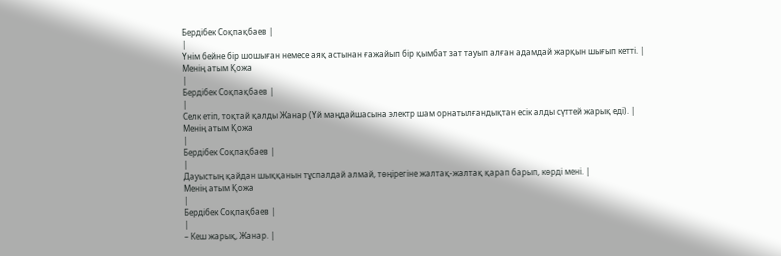Бердібек Соқпақбаев |
|
Үнім бейне бір шошыған немесе аяқ астынан ғажайып бір қымбат зат тауып алған адамдай жарқын шығып кетті. |
Менің атым Қожа
|
Бердібек Соқпақбаев |
|
Селк етіп, тоқтай қалды Жанар (Үй маңдайшасына электр шам орнатылғандықтан есік алды сүттей жарық еді). |
Менің атым Қожа
|
Бердібек Соқпақбаев |
|
Дауыстың қайдан шыққанын тұспалдай алмай, төңірегіне жалтақ-жалтақ қарап барып, көрді мені. |
Менің атым Қожа
|
Бердібек Соқпақбаев |
|
– Кеш жарық, Жанар. |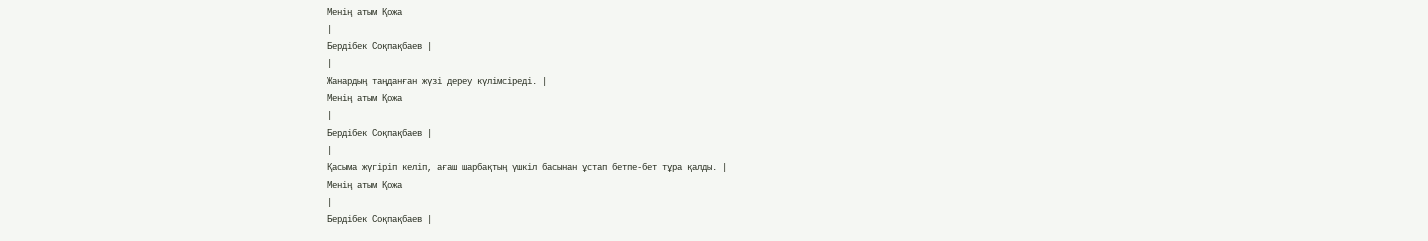Менің атым Қожа
|
Бердібек Соқпақбаев |
|
Жанардың таңданған жүзі дереу күлімсіреді. |
Менің атым Қожа
|
Бердібек Соқпақбаев |
|
Қасыма жүгіріп келіп, ағаш шарбақтың үшкіл басынан ұстап бетпе-бет тұра қалды. |
Менің атым Қожа
|
Бердібек Соқпақбаев |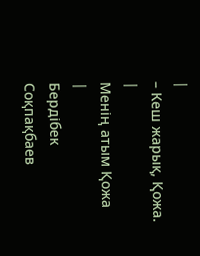|
– Кеш жарық, Қожа. |
Менің атым Қожа
|
Бердібек Соқпақбаев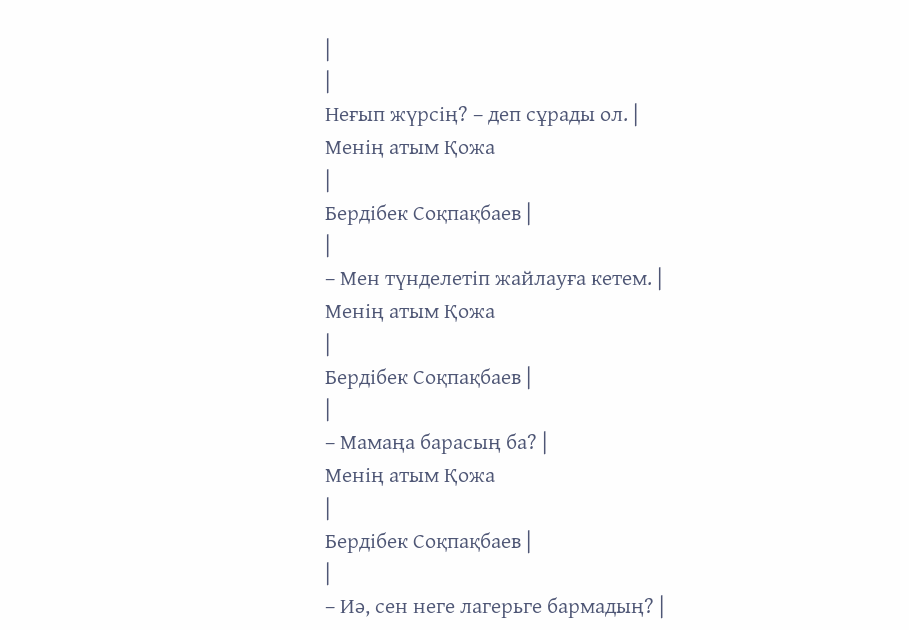|
|
Неғып жүрсің? – деп сұрады ол. |
Менің атым Қожа
|
Бердібек Соқпақбаев |
|
– Мен түнделетіп жайлауға кетем. |
Менің атым Қожа
|
Бердібек Соқпақбаев |
|
– Мамаңа барасың ба? |
Менің атым Қожа
|
Бердібек Соқпақбаев |
|
– Иә, сен неге лагерьге бармадың? |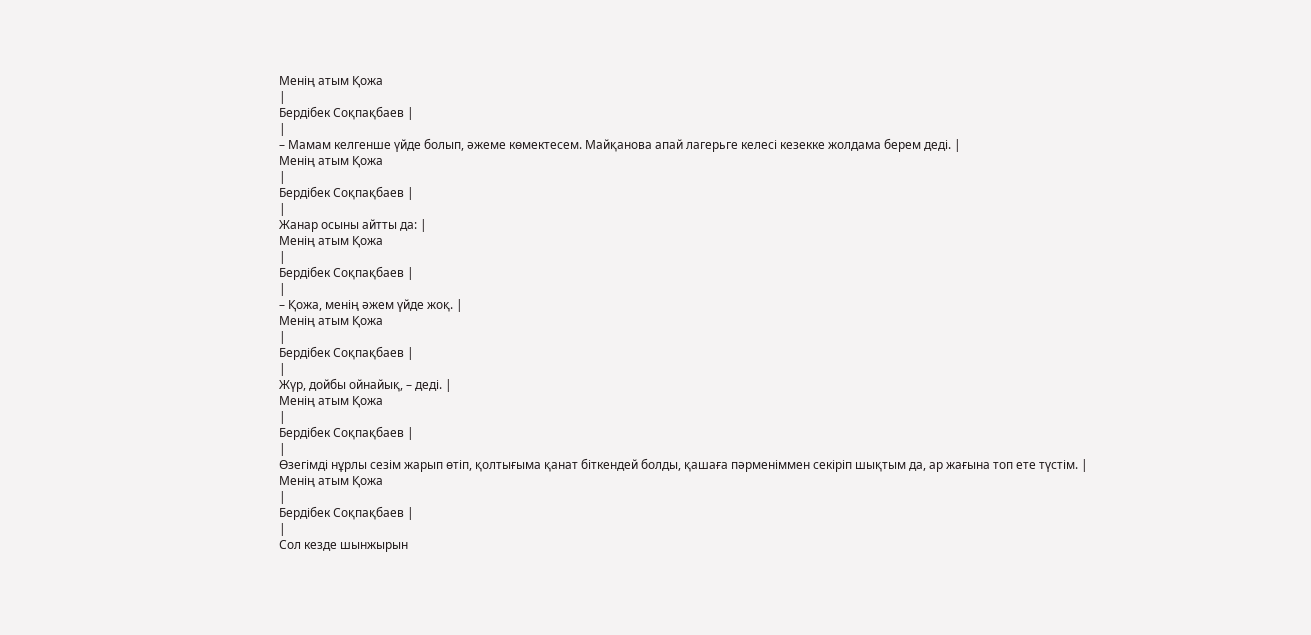Менің атым Қожа
|
Бердібек Соқпақбаев |
|
– Мамам келгенше үйде болып, әжеме көмектесем. Майқанова апай лагерьге келесі кезекке жолдама берем деді. |
Менің атым Қожа
|
Бердібек Соқпақбаев |
|
Жанар осыны айтты да: |
Менің атым Қожа
|
Бердібек Соқпақбаев |
|
– Қожа, менің әжем үйде жоқ. |
Менің атым Қожа
|
Бердібек Соқпақбаев |
|
Жүр, дойбы ойнайық, – деді. |
Менің атым Қожа
|
Бердібек Соқпақбаев |
|
Өзегімді нұрлы сезім жарып өтіп, қолтығыма қанат біткендей болды, қашаға пәрменіммен секіріп шықтым да, ар жағына топ ете түстім. |
Менің атым Қожа
|
Бердібек Соқпақбаев |
|
Сол кезде шынжырын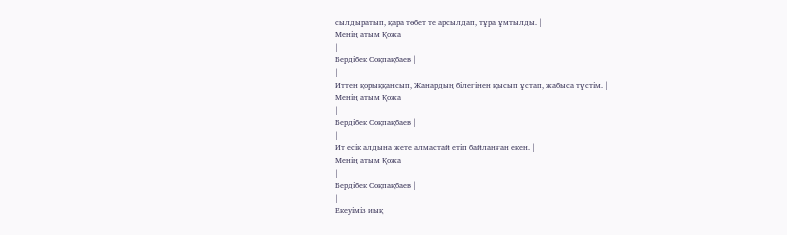сылдыратып, қара төбет те арсылдап, тұра ұмтылды. |
Менің атым Қожа
|
Бердібек Соқпақбаев |
|
Иттен қорыққансып, Жанардың білегінен қысып ұстап, жабыса түстім. |
Менің атым Қожа
|
Бердібек Соқпақбаев |
|
Ит есік алдына жете алмастай етіп байланған екен. |
Менің атым Қожа
|
Бердібек Соқпақбаев |
|
Екеуіміз иық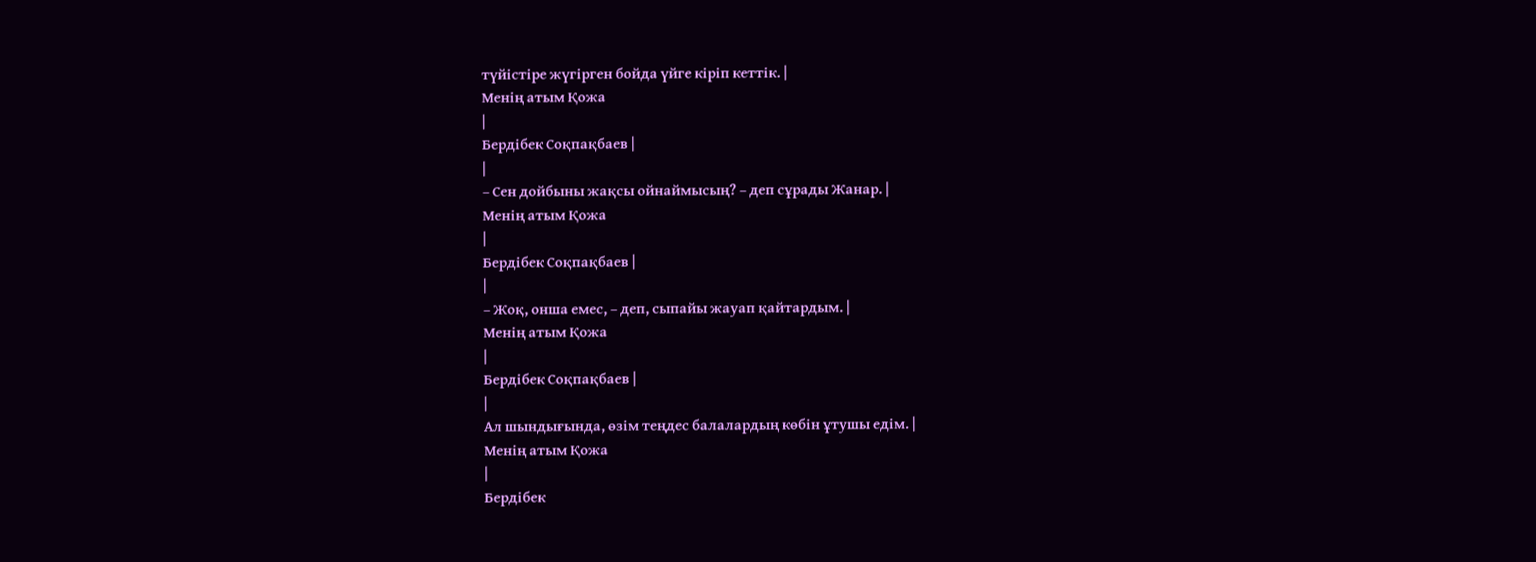түйістіре жүгірген бойда үйге кіріп кеттік. |
Менің атым Қожа
|
Бердібек Соқпақбаев |
|
– Сен дойбыны жақсы ойнаймысың? – деп сұрады Жанар. |
Менің атым Қожа
|
Бердібек Соқпақбаев |
|
– Жоқ, онша емес, – деп, сыпайы жауап қайтардым. |
Менің атым Қожа
|
Бердібек Соқпақбаев |
|
Ал шындығында, өзім теңдес балалардың көбін ұтушы едім. |
Менің атым Қожа
|
Бердібек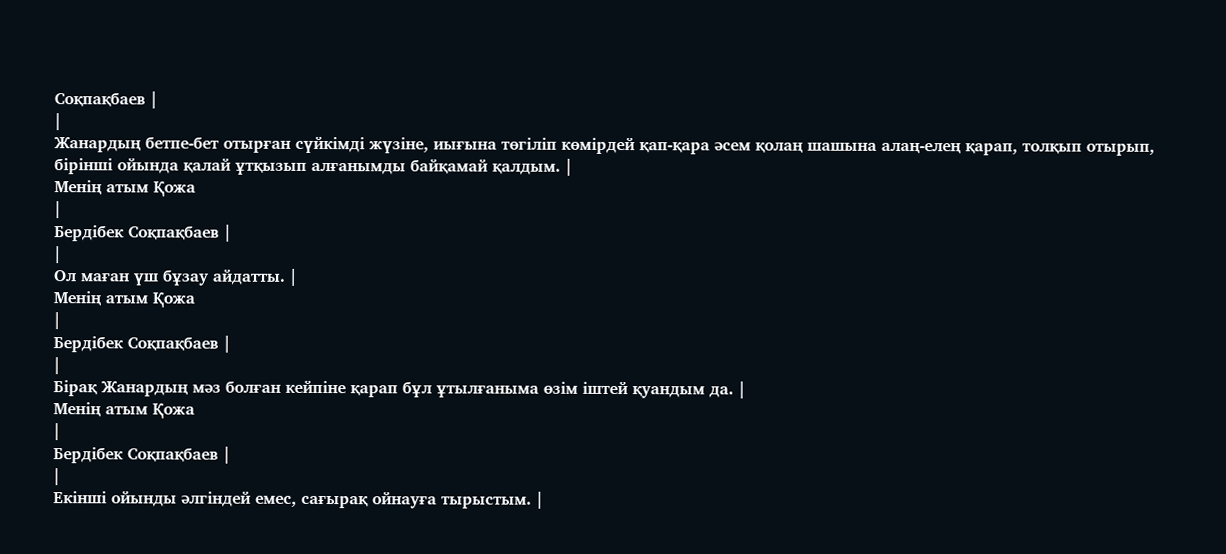Соқпақбаев |
|
Жанардың бетпе-бет отырған сүйкімді жүзіне, иығына төгіліп көмірдей қап-қара әсем қолаң шашына алаң-елең қарап, толқып отырып, бірінші ойында қалай ұтқызып алғанымды байқамай қалдым. |
Менің атым Қожа
|
Бердібек Соқпақбаев |
|
Ол маған үш бұзау айдатты. |
Менің атым Қожа
|
Бердібек Соқпақбаев |
|
Бірақ Жанардың мәз болған кейпіне қарап бұл ұтылғаныма өзім іштей қуандым да. |
Менің атым Қожа
|
Бердібек Соқпақбаев |
|
Екінші ойынды әлгіндей емес, сағырақ ойнауға тырыстым. |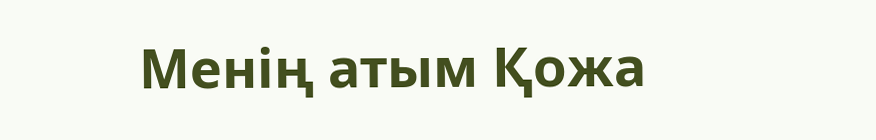Менің атым Қожа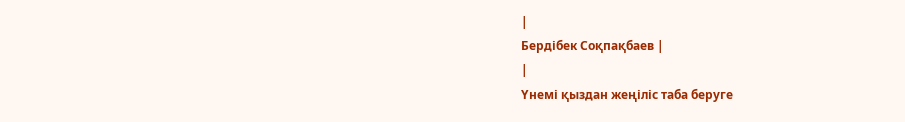|
Бердібек Соқпақбаев |
|
Үнемі қыздан жеңіліс таба беруге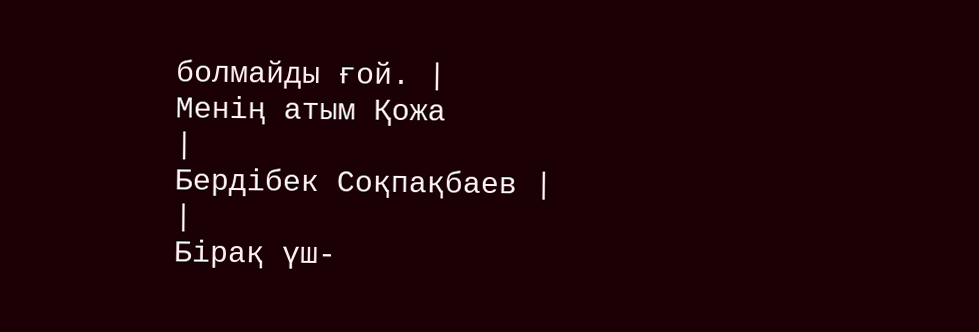болмайды ғой. |
Менің атым Қожа
|
Бердібек Соқпақбаев |
|
Бірақ үш-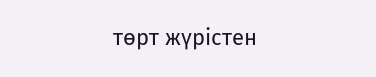төрт жүрістен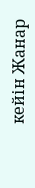кейін Жанар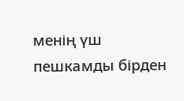менің үш пешкамды бірден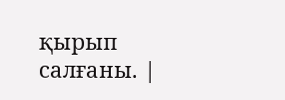қырып салғаны. |